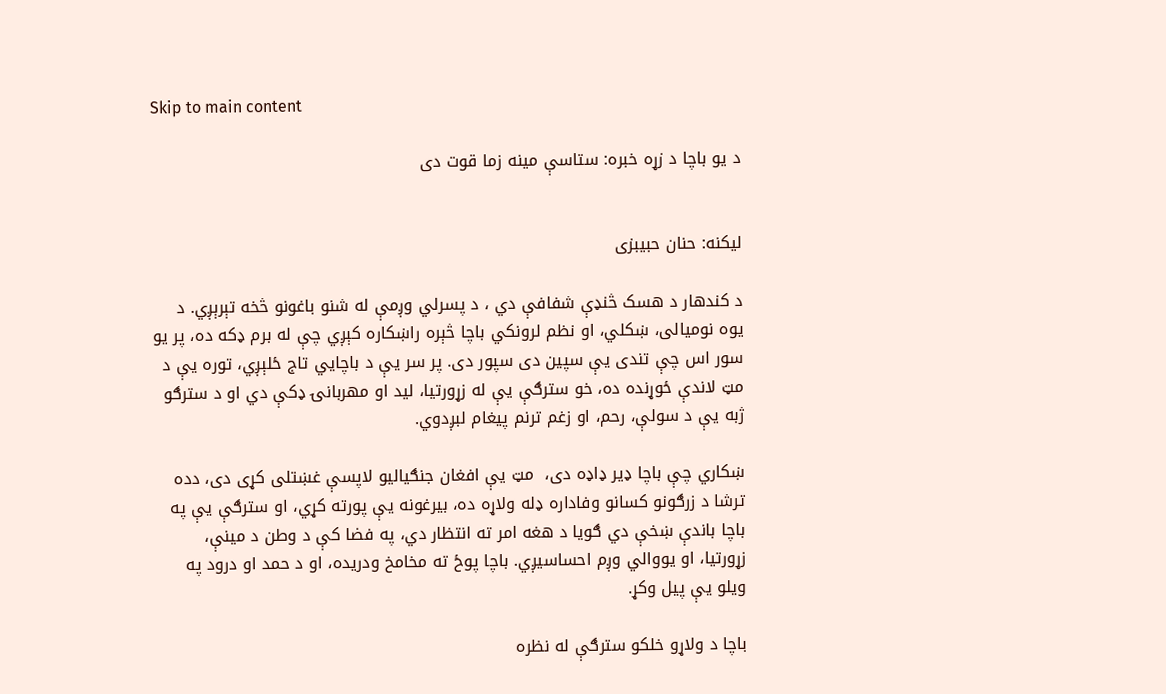Skip to main content

د یو باچا د زړه خبره: ستاسې مینه زما قوت دی


لیکنه: حنان حبیبزی

د کندهار د هسک څنډې شفافې دي ، د پسرلي وږمې له شنو باغونو څخه تېرېږي. د یوه نومیالی، ښکلي، او نظم لرونکي باچا څېره راښکاره کېږي چې له برم ډکه ده، پر یو سور اس چې تندی یې سپین دی سپور دی. پر سر یې د باچايي تاج ځلېږي، توره یې د مټ لاندې ځوړنده ده، خو سترګې یې له زړورتیا، لید او مهربانۍ ډکې دي او د سترګو ژبه یې د سولې، رحم، او زغم ترنم پیغام لبږدوي.

ښکاري چې باچا ډیر ډاډه دی،  مټ یې افغان جنګیالیو لاپسې غښتلی کړی دی، دده ترشا د زرګونو کسانو وفاداره ډله ولاړه ده، بیرغونه یې پورته کړي، او سترګې یې په باچا باندې ښخې دي ګویا د هغه امر ته انتظار دي، په فضا کې د وطن د مینې، زړورتیا، او یووالي وږم احساسیږي. باچا پوځ ته مخامخ ودریده، او د حمد او درود په ویلو یې پیل وکړ.

باچا د ولاړو خلکو سترګې له نظره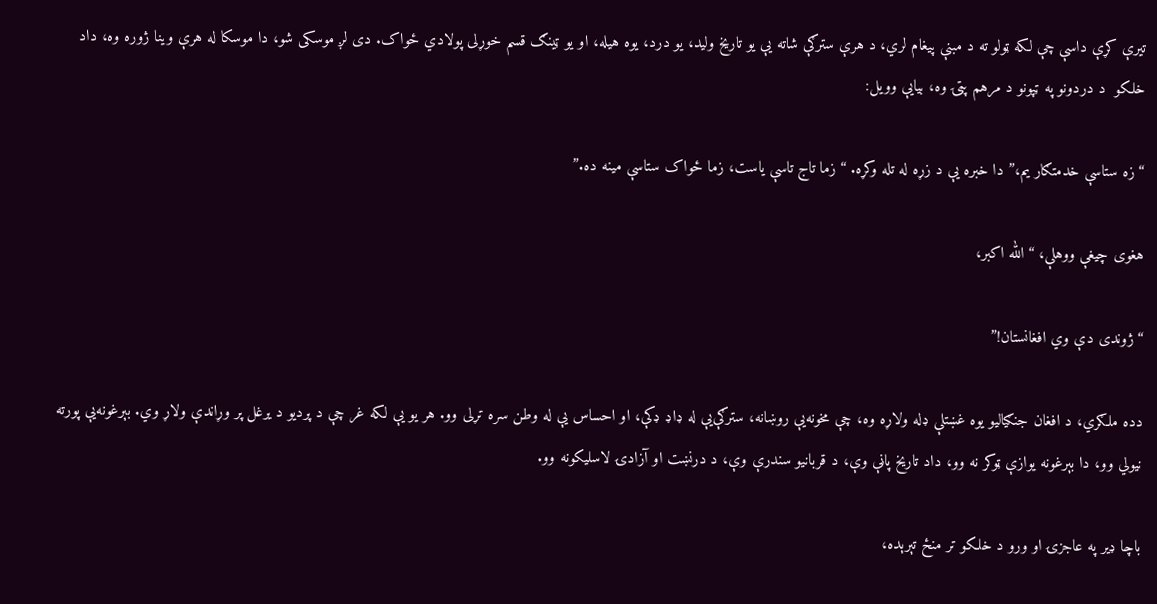تیرې کړې داسې چې لکه ټولو ته د مبنې پیغام لري، د هرې سترګې شاته یې یو تاریخ ولید، یو درد، یوه هیله، او یو ټینګ قسم خوړلی پولادي ځواک. دی لږ موسکی شو، دا موسکا له هرې وینا ژوره وه، داد خلکو  د دردونو په ټپونو د مرهم پټۍ وه، بیایې وویل:

“زه ستاسې خدمتګار یم،” دا خبره یې د زړه له تله وکړه. “زما تاج تاسې یاست، زما ځواک ستاسې مینه ده.”

هغوی چیغې ووهلې، “الله اکبر،

“ژوندی دې وي افغانستان!”

دده ملګري، د افغان جنګیالیو یوه غښتلې ډله ولاړه وه، چې مخونه‌یې روښانه، سترګې‌یې له ډاډ ډکې، او احساس یې له وطن سره تړلی وو. هر یو یې لکه غر چې د پردیو د یرغل پر وړاندې ولاړ وي. بېرغونه‌یې پورته نیولي وو، دا بېرغونه یوازې ټوکر نه وو، داد تاریخ پاڼې وې، د قربانیو سندرې وې، د درنښت او آزادۍ لاسلیکونه وو.

باچا ډیر په عاجزۍ او ورو د خلکو تر منځ تېرېده،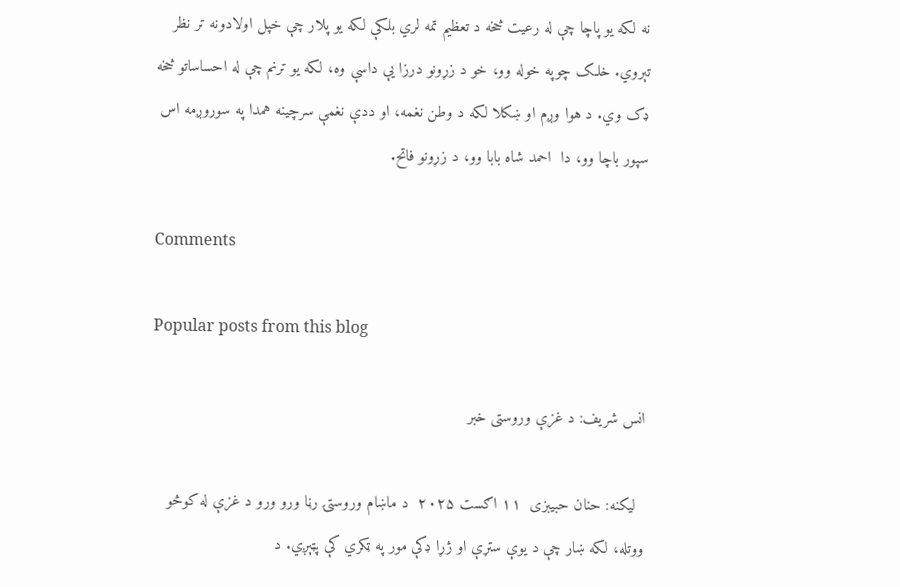نه لکه یو پاچا چې له رعیت څخه د تعظیم تمه لري بلکې لکه یو پلار چې خپل اولادونه تر نظر تېروي. خلک چوپه خوله وو، خو د زړونو درزا یې داسې وه، لکه یو ترنم چې له احساساتو څخه ډک وي. د هوا وږم او ښکلا لکه د وطن نغمه، او ددې نغمې سرچینه همدا په سوروږمه اس سپور باچا وو، دا  احمد شاه بابا وو، د زړونو فاتح.

Comments

Popular posts from this blog

انس شریف: د غزې وروستی خبر

  لیکنه: حنان حبیبزی  ۱۱ اګست ۲۰۲۵  د ماښام وروستۍ رڼا ورو ورو د غزې له کوڅو ووتله، لکه ښار چې د یوې ستړې او ژړا ډکې مور په ټکري کې پټېږي. د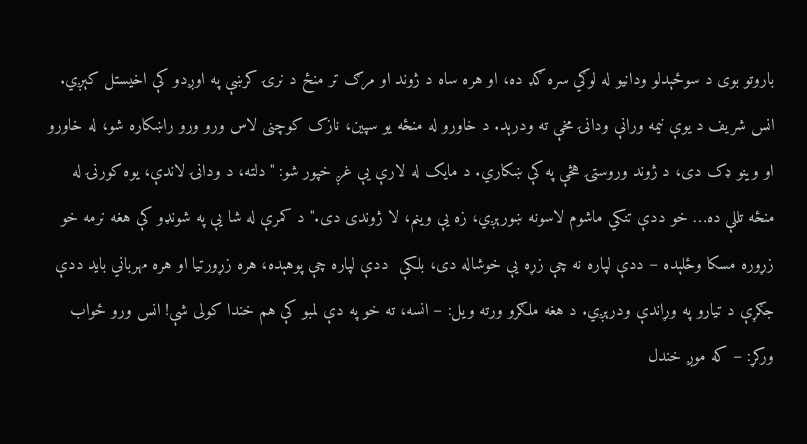باروتو بوی د سوځېدلو ودانیو له لوګي سره ګډ ده، او هره ساه د ژوند او مرګ تر منځ د نرۍ کرښې په اوږدو کې اخیستل کېږي. انس شریف د یوې نیمه ورانې ودانۍ مخې ته ودرېد. د خاورو له منځه یو سپین، نازک کوچنی لاس ورو ورو راښکاره شو، له خاورو او وینو ډک دی، د ژوند وروستۍ هڅې په کې ښکاري. د مایک له لارې یې غږ خپور شو: "دلته، د ودانۍ لاندې، یوه کورنۍ له منځه تللې ده… خو ددې تنکي ماشوم لاسونه ښورېږي، زه یې وینم، لا ژوندی دی." د کمرې له شا یې په شونډو کې هغه نرمه خو زړوره مسکا وځلېده – ددې لپاره نه چې زړه یې خوشاله دی، بلکې  ددې لپاره چې پوهېده، هره زړورتیا او هره مهرباني باید ددې جګړې د تیارو په وړاندې ودرېږي. د هغه ملګرو ورته ویل: – انسه، ته خو په دې لمبو کې هم خندا کولی شې! انس ورو ځواب ورکړ: – که موږ خندل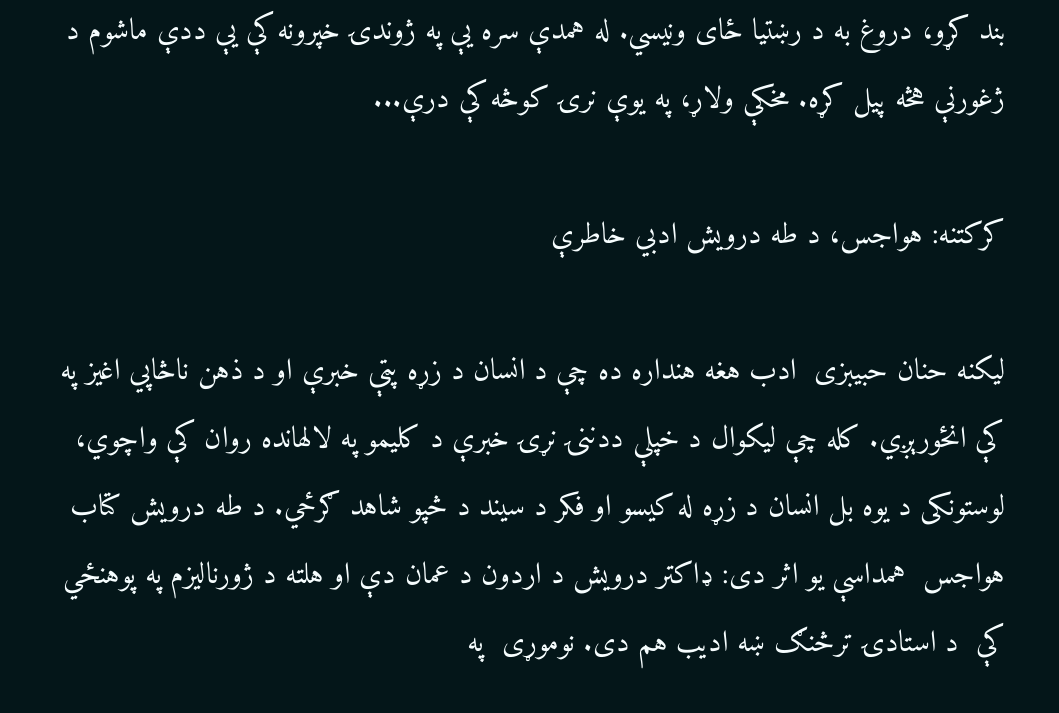بند کړو، دروغ به د رښتیا ځای ونیسي. له همدې سره یې په ژوندۍ خپرونه کې یې ددې ماشوم د ژغورنې هڅه پیل کړه. مخکې ولاړ، په یوې نرۍ کوڅه کې درې...

کرکتنه: هواجس، د طه درویش ادبي خاطرې

لیکنه حنان حبیبزی  ادب هغه هنداره ده چې د انسان د زړه پټې خبرې او د ذهن ناڅاپي اغیز په کې انځورېږي. کله چې لیکوال د خپلې ددننۍ نړۍ خبرې د کلیمو په لالهانده روان کې واچوي، لوستونکی د یوه بل انسان د زړه له کیسو او فکر د سیند د څپو شاهد ګرځي. د طه درویش کتاب  هواجس  همداسې یو اثر دی: ډاکتر درویش د اردون د عمان دې او هلته د ژورنالیزم په پوهنځي کې  د استادۍ ترڅنګ ښه ادیب هم دی. نوموړی  په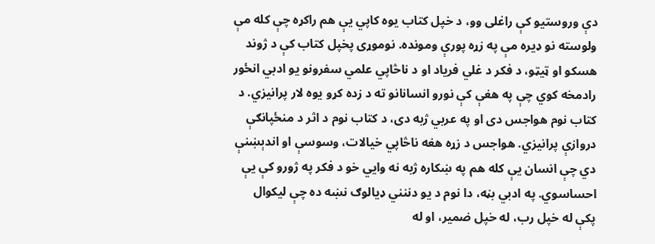دې وروستیو کې راغلی وو، د خپل کتاب یوه کاپي يې هم راکړه چې کله مې ولوسته نو ډيره مې په زړه پورې ومونده. نوموړی پخپل کتاب کې د ژوند هسکو او ټیټو، د فکر د غلي فریاد او د ناڅاپي علمي سفرونو یو ادبي انځور رادمخه کوي چې په هغې کې نورو انسانانو ته د زده کړو یوه لار پرانیزي. د کتاب نوم هواجس دی او په عربي ژبه دی، د کتاب نوم د اثر د منځپانګې دروازې پرانیزي. هواجس د زړه هغه ناڅاپي خيالات، وسوسې او اندېښنې دي چې انسان یې کله هم په ښکاره ژبه نه وایي خو د فکر په ژورو کې یې احساسوي. په ادبي بڼه، دا نوم د یو دننني ډیالوګ نښه ده چې لیکوال  پکې له خپل رب، له خپل ضمیر، او له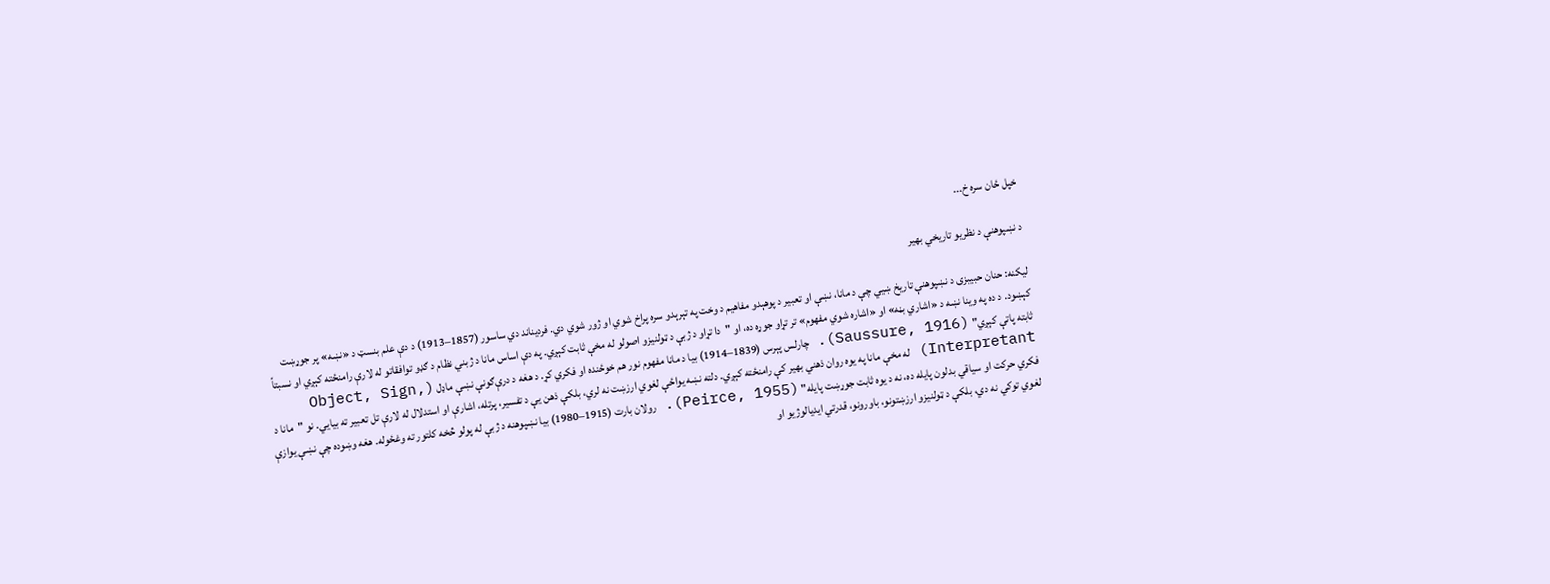خپل ځان سره خ...

د نښپوهنې د نظريو تاريخي بهير

لیکنه: حنان حبیبزی د نښپوهنې تاريخ ښيي چې د مانا، نښې او تعبیر د پوهېدو مفاهيم د وخت په تېرېدو سره پراخ شوي او ژور شوي دي. فرديناند دي ساسور (1857–1913) د دې علم بنسټ د «نښه» پر جوړښت کېښود. د ده په وینا نښه د «اشاري بڼه» او «اشاره شوي مفهوم» تر تړاو جوړه ده، او "دا تړاو د ژبې د ټولنیزو اصولو له مخې ثابت کېږي. په دې اساس مانا د ژبني نظام د ګډو توافقاتو له لارې رامنځته کېږي او نسبتاً ثابته پاتې کېږي" (Saussure, 1916). چارلس پېرس (1839–1914) بيا د مانا مفهوم نور هم خوځنده او فکري کړ. د هغه د درې‌ګونې نښې ماډل (Object, Sign, Interpretant) له مخې مانا په یوه روان ذهني بهیر کې رامنځته کېږي. دلته نښه یواځې لغوي ارزښت نه لري، بلکې ذهن یې د تفسیر، پرتله، اشارې او استدلال له لارې تل تعبیر ته بیايي. نو "مانا د فکري حرکت او سیاقي بدلون پایله ده، نه د یوه ثابت جوړښت پایله" (Peirce, 1955). رولان بارت (1915–1980) بیا نښپوهنه د ژبې له پولو څخه کلتور ته وغځوله. هغه وښوده چې نښې یوازې لغوي توکي نه دي، بلکې د ټولنیزو ارزښتونو، باورونو، قدرتي ایدیالوژیو او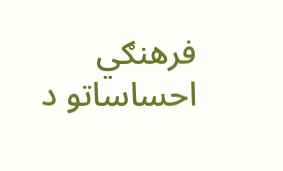فرهنګي احساساتو د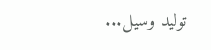تولید وسیل...